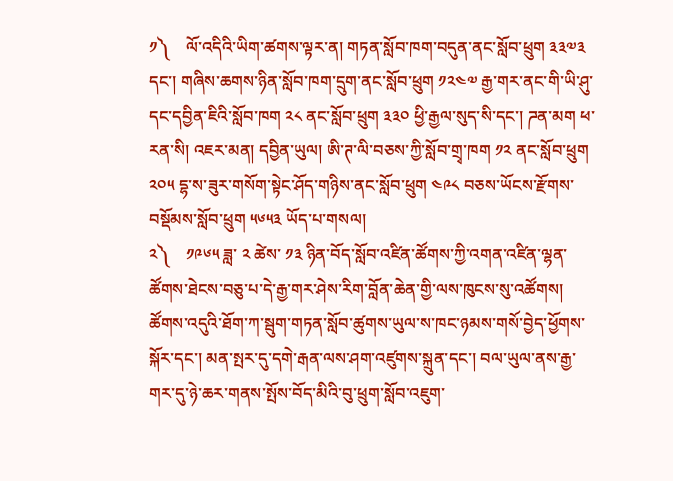༡༽    ལོ་འདིའི་ཡིག་ཚགས་ལྟར་ན། གཏན་སློབ་ཁག་བདུན་ནང་སློབ་ཕྲུག ༣༣༧༣ དང་། གཞིས་ཆགས་ཉིན་སློབ་ཁག་དྲུག་ནང་སློབ་ཕྲུག ༡༢༤༧ རྒྱ་གར་ནང་གི་ཡི་ཤུ་དང་དབྱིན་ཇིའི་སློབ་ཁག ༢༨ ནང་སློབ་ཕྲུག ༣༣༠ ཕྱི་རྒྱལ་སུད་སི་དང་། ཌན་མག ཕ་རན་སི། འཇར་མན། དབྱིན་ཡུལ། ཨི་ཊ་ལི་བཅས་ཀྱི་སློབ་གྲྭ་ཁག ༡༢ ནང་སློབ་ཕྲུག ༢༠༥ དྷ་ས་ཟུར་གསོག་སྟེང་ཤོད་གཉིས་ནང་སློབ་ཕྲུག ༤༩༨ བཅས་ཡོངས་རྫོགས་བསྡོམས་སློབ་ཕྲུག ༥༦༥༣ ཡོད་པ་གསལ།
༢༽    ༡༩༦༥ ཟླ་ ༢ ཚེས་ ༡༣ ཉིན་བོད་སློབ་འཛིན་ཚོགས་ཀྱི་འགན་འཛིན་ལྷན་ཚོགས་ཐེངས་བཅུ་པ་དེ་རྒྱ་གར་ཤེས་རིག་བློན་ཆེན་གྱི་ལས་ཁུངས་སུ་འཚོགས། ཚོགས་འདུའི་ཐོག་ཀ་སྦུག་གཏན་སློབ་ཚུགས་ཡུལ་ས་ཁང་ཉམས་གསོ་བྱེད་ཕྱོགས་སྐོར་དང་། མན་སྤར་དུ་དགེ་རྒན་ལས་ཤག་འཛུགས་སྐྲུན་དང་། བལ་ཡུལ་ནས་རྒྱ་གར་དུ་ཉེ་ཆར་གནས་སྤོས་བོད་མིའི་བུ་ཕྲུག་སློབ་འཇུག་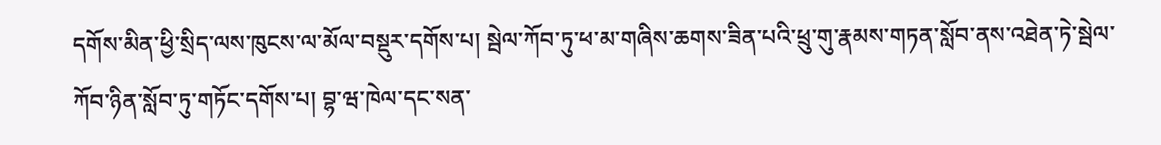དགོས་མིན་ཕྱི་སྲིད་ལས་ཁུངས་ལ་མོལ་བསྡུར་དགོས་པ། སྦེལ་ཀོབ་ཏུ་ཕ་མ་གཞིས་ཆགས་ཟིན་པའི་ཕྲུ་གུ་རྣམས་གཏན་སློབ་ནས་འཐེན་ཏེ་སྦེལ་ཀོབ་ཉིན་སློབ་ཏུ་གཏོང་དགོས་པ། བྷ་ཝ་ཁེལ་དང་སན་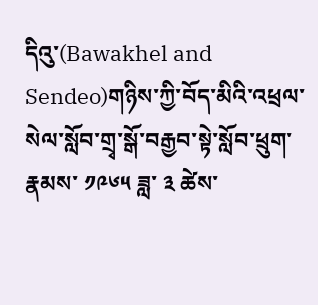དིའུ་(Bawakhel and Sendeo)གཉིས་ཀྱི་བོད་མིའི་འཕྲལ་སེལ་སློབ་གྲྭ་སྒོ་བརྒྱབ་སྟེ་སློབ་ཕྲུག་རྣམས་ ༡༩༦༥ ཟླ་ ༣ ཚེས་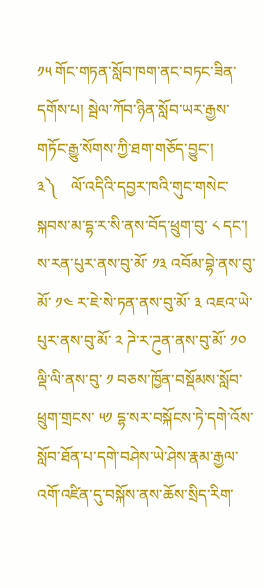༡༥ གོང་གཏན་སློབ་ཁག་ནང་བཏང་ཟིན་དགོས་པ། སྦེལ་ཀོབ་ཉིན་སློབ་ཡར་རྒྱས་གཏོང་རྒྱུ་སོགས་ཀྱི་ཐག་གཅོད་བྱུང་།
༣༽    ལོ་འདིའི་དབྱར་ཁའི་གུང་གསེང་སྐབས་མ་དྷ་ར་སི་ནས་བོད་ཕྲུག་བུ་ ༨ དང་། ས་རན་པུར་ནས་བུ་མོ་ ༡༣ འབོམ་བྷེ་ནས་བུ་མོ་ ༡༤ ར་ཇེ་སེ་ཏན་ནས་བུ་མོ་ ༣ འཇའ་ཡེ་པུར་ནས་བུ་མོ་ ༢ ཌེ་ར་ཌུན་ནས་བུ་མོ་ ༡༠ ལྡི་ལི་ནས་བུ་ ༡ བཅས་ཁྱོན་བསྡོམས་སློབ་ཕྲུག་གྲངས་ ༥༡ དྷ་སར་བསྐོངས་ཏེ་དགེ་འོས་སློབ་ཐོན་པ་དགེ་བཤེས་ཡེ་ཤེས་རྣམ་རྒྱལ་འགོ་འཛིན་དུ་བསྐོས་ནས་ཆོས་སྲིད་རིག་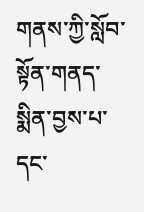གནས་ཀྱི་སློབ་སྟོན་གནད་སྨིན་བྱས་པ་དང་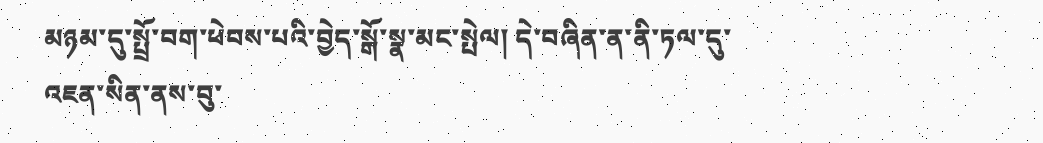མཉམ་དུ་སྤྲོ་བག་ཕེབས་པའི་བྱེད་སྒོ་སྣ་མང་སྤེལ། དེ་བཞིན་ན་ནི་ཏལ་དུ་འཇན་སིན་ནས་བུ་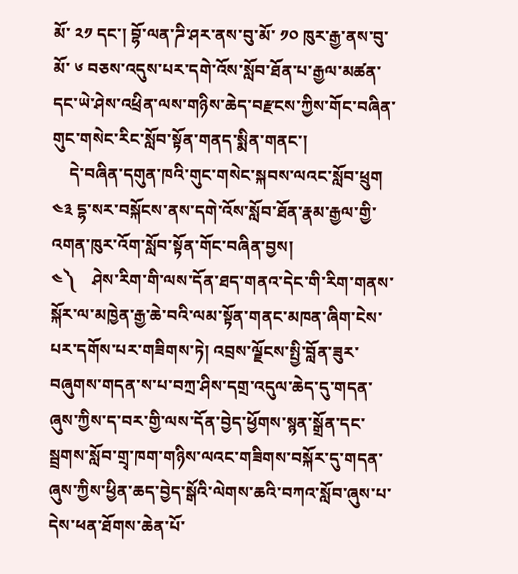མོ་ ༢༡ དང་། བྷོ་ལན་ཌི་ཤར་ནས་བུ་མོ་ ༡༠ ཁུར་རྒྱ་ནས་བུ་མོ་ ༦ བཅས་འདུས་པར་དགེ་འོས་སློབ་ཐོན་པ་རྒྱལ་མཚན་དང་ཡེ་ཤེས་འཕྲིན་ལས་གཉིས་ཆེད་བརྫངས་ཀྱིས་གོང་བཞིན་གུང་གསེང་རིང་སློབ་སྟོན་གནད་སྨིན་གནང་།
    དེ་བཞིན་དགུན་ཁའི་གུང་གསེང་སྐབས་ལའང་སློབ་ཕྲུག ༤༣ དྷ་སར་བསྐོངས་ནས་དགེ་འོས་སློབ་ཐོན་རྣམ་རྒྱལ་གྱི་འགན་ཁུར་འོག་སློབ་སྟོན་གོང་བཞིན་བྱས།
༤༽    ཤེས་རིག་གི་ལས་དོན་ཐད་གནའ་དེང་གི་རིག་གནས་སྐོར་ལ་མཁྱེན་རྒྱ་ཆེ་བའི་ལམ་སྟོན་གནང་མཁན་ཞིག་ངེས་པར་དགོས་པར་གཟིགས་ཏེ། འབྲས་ལྗོངས་སྤྱི་བློན་ཟུར་བཞུགས་གདན་ས་པ་བཀྲ་ཤིས་དགྲ་འདུལ་ཆེད་དུ་གདན་ཞུས་ཀྱིས་ད་བར་གྱི་ལས་དོན་བྱེད་ཕྱོགས་སྙན་སྒྲོན་དང་སྦྲགས་སློབ་གྲྭ་ཁག་གཉིས་ལའང་གཟིགས་བསྐོར་དུ་གདན་ཞུས་ཀྱིས་ཕྱིན་ཆད་བྱེད་སྒོའི་ལེགས་ཆའི་བཀའ་སློབ་ཞུས་པ་དེས་ཕན་ཐོགས་ཆེན་པོ་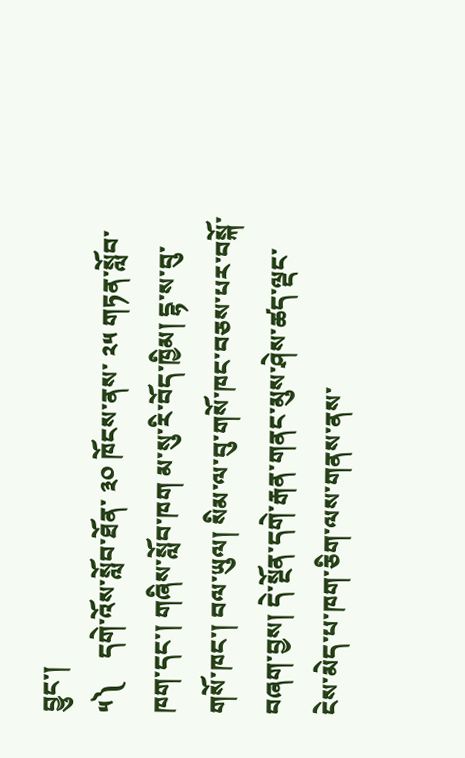བྱུང་།
༥༽    དགེ་འོས་སློབ་ཐོན་ ༣༠ ཁོངས་ནས་ ༢༥ གཏན་སློབ་ཁག་དང་། གཞིས་སློབ་ཁག མ་སུ་རི་བོད་ཁྱིམ། དྷ་ས་བུ་གསོ་ཁང་། བལ་ཡུལ། སིམ་ལ་བུ་གསོ་ཁང་བཅས་པར་བསྐོ་བཞག་བྱས། དེ་སྔོན་དགེ་རྒན་གནང་མུས་ཤེས་ཚད་ལྡང་ངེས་མེད་པ་ཁག་ཅིག་ལས་གནས་ནས་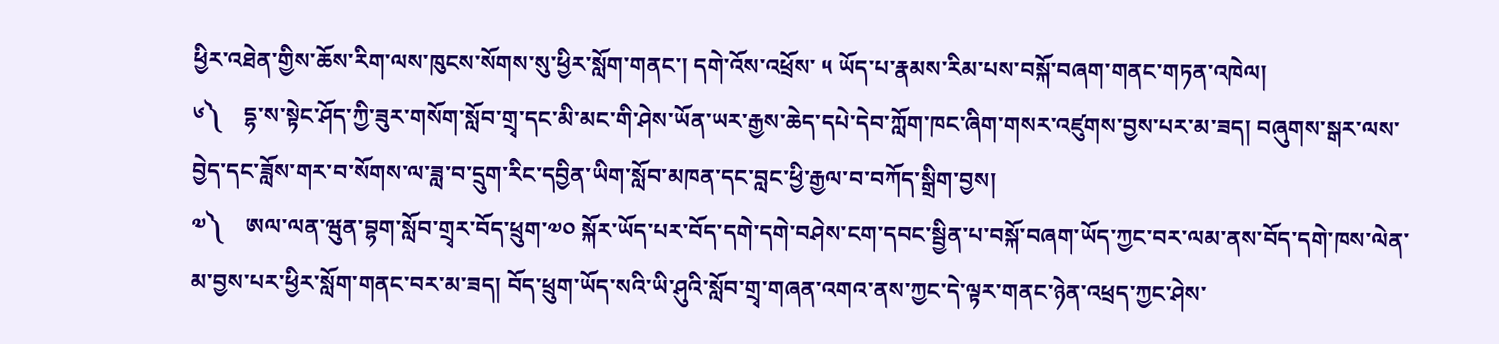ཕྱིར་འཐེན་གྱིས་ཆོས་རིག་ལས་ཁུངས་སོགས་སུ་ཕྱིར་སློག་གནང་། དགེ་འོས་འཕྲོས་ ༥ ཡོད་པ་རྣམས་རིམ་པས་བསྐོ་བཞག་གནང་གཏན་འཁེལ།
༦༽    དྷ་ས་སྟེང་ཤོད་ཀྱི་ཟུར་གསོག་སློབ་གྲྭ་དང་མི་མང་གི་ཤེས་ཡོན་ཡར་རྒྱས་ཆེད་དཔེ་དེབ་ཀློག་ཁང་ཞིག་གསར་འཛུགས་བྱས་པར་མ་ཟད། བཞུགས་སྒར་ལས་བྱེད་དང་ཟློས་གར་བ་སོགས་ལ་ཟླ་བ་དྲུག་རིང་དབྱིན་ཡིག་སློབ་མཁན་དང་བླང་ཕྱི་རྒྱལ་བ་བཀོད་སྒྲིག་བྱས།
༧༽    ཨལ་ལན་ཝུན་བྷག་སློབ་གྲྭར་བོད་ཕྲུག་༧༠ སྐོར་ཡོད་པར་བོད་དགེ་དགེ་བཤེས་ངག་དབང་སྦྱིན་པ་བསྐོ་བཞག་ཡོད་ཀྱང་བར་ལམ་ནས་བོད་དགེ་ཁས་ལེན་མ་བྱས་པར་ཕྱིར་སློག་གནང་བར་མ་ཟད། བོད་ཕྲུག་ཡོད་སའི་ཡི་ཤུའི་སློབ་གྲྭ་གཞན་འགའ་ནས་ཀྱང་དེ་ལྟར་གནང་ཉེན་འཕྲད་ཀྱང་ཤེས་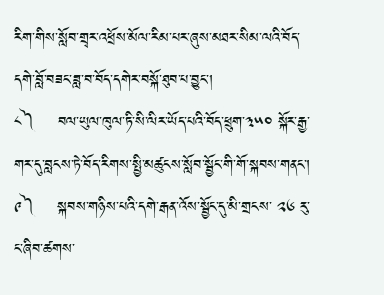རིག་གིས་སློབ་གྲྭར་འཕྲོས་མོལ་རིམ་པར་ཞུས་མཐར་སིམ་ལའི་བོད་དགེ་བློ་བཟང་ཟླ་བ་བོད་དགེར་བསྐོ་ཐུབ་པ་བྱུང་།
༨༽    བལ་ཡུལ་ཁུལ་ཏི་སི་ལིར་ཡོད་པའི་བོད་ཕྲུག་༣༥༠ སྐོར་རྒྱ་གར་དུ་བླངས་ཏེ་བོད་རིགས་སྤྱི་མཚུངས་སློབ་སྦྱོང་གི་གོ་སྐབས་གནང་།
༩༽    སྐབས་གཉིས་པའི་དགེ་རྒན་འོས་སྦྱོང་དུ་མི་གྲངས་ ༢༦ རུ་ང་ཞིབ་ཚགས་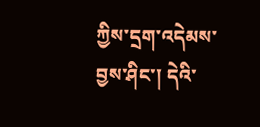ཀྱིས་དྲག་འདེམས་བྱས་ཤིང་། དེའི་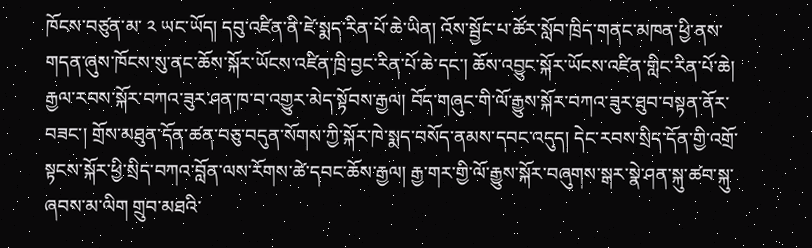ཁོངས་བཙུན་མ་ ༢ ཡང་ཡོད། དབུ་འཛིན་ནི་ཛེ་སྨད་རིན་པོ་ཆེ་ཡིན། འོས་སྦྱོང་པ་ཚོར་སློབ་ཁྲིད་གནང་མཁན་ཕྱི་ནས་གདན་ཞུས་ཁོངས་སུ་ནང་ཆོས་སྐོར་ཡོངས་འཛིན་ཁྲི་བྱང་རིན་པོ་ཆེ་དང་། ཆོས་འབྱུང་སྐོར་ཡོངས་འཛིན་གླིང་རིན་པོ་ཆེ། རྒྱལ་རབས་སྐོར་བཀའ་ཟུར་ཤན་ཁ་བ་འགྱུར་མེད་སྟོབས་རྒྱལ། བོད་གཞུང་གི་ལོ་རྒྱུས་སྐོར་བཀའ་ཟུར་ཐུབ་བསྟན་ནོར་བཟང་། གྲོས་མཐུན་དོན་ཚན་བཅུ་བདུན་སོགས་ཀྱི་སྐོར་ཁེ་སྨད་བསོད་ནམས་དབང་འདུད། དེང་རབས་སྲིད་དོན་གྱི་འགྲོ་སྟངས་སྐོར་ཕྱི་སྲིད་བཀའ་བློན་ལས་རོགས་ཚེ་དབང་ཆོས་རྒྱལ། རྒྱ་གར་གྱི་ལོ་རྒྱུས་སྐོར་བཞུགས་སྒར་སྣེ་ཤན་སྐུ་ཚབ་སྐུ་ཞབས་མ་ལིག གྲུབ་མཐའི་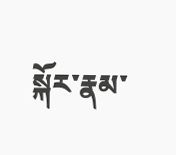སྐོར་རྣམ་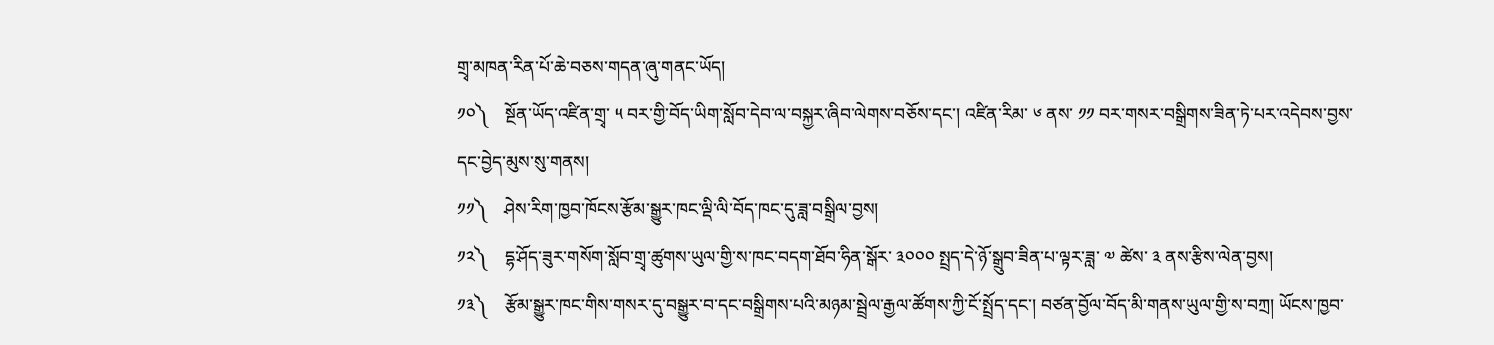གྲྭ་མཁན་རིན་པོ་ཆེ་བཅས་གདན་ཞུ་གནང་ཡོད།
༡༠༽    སྔོན་ཡོད་འཛིན་གྲྭ་ ༥ བར་གྱི་བོད་ཡིག་སློབ་དེབ་ལ་བསྐྱར་ཞིབ་ལེགས་བཅོས་དང་། འཛིན་རིམ་ ༦ ནས་ ༡༡ བར་གསར་བསྒྲིགས་ཟིན་ཏེ་པར་འདེབས་བྱས་དང་བྱེད་མུས་སུ་གནས།
༡༡༽    ཤེས་རིག་ཁྱབ་ཁོངས་རྩོམ་སྒྱུར་ཁང་ལྡི་ལི་བོད་ཁང་དུ་ཟླ་བསྒྲིལ་བྱས།
༡༢༽    དྷ་ཤོད་ཟུར་གསོག་སློབ་གྲྭ་ཚུགས་ཡུལ་གྱི་ས་ཁང་བདག་ཐོབ་ཧིན་སྒོར་ ༣༠༠༠ སྤྲད་དེ་ཉོ་སྒྲུབ་ཟིན་པ་ལྟར་ཟླ་ ༧ ཚེས་ ༣ ནས་རྩིས་ལེན་བྱས།
༡༣༽    རྩོམ་སྒྱུར་ཁང་གིས་གསར་དུ་བསྒྱུར་བ་དང་བསྒྲིགས་པའི་མཉམ་སྦྲེལ་རྒྱལ་ཚོགས་ཀྱི་ངོ་སྤྲོད་དང་། བཙན་བྱོལ་བོད་མི་གནས་ཡུལ་གྱི་ས་བཀྲ། ཡོངས་ཁྱབ་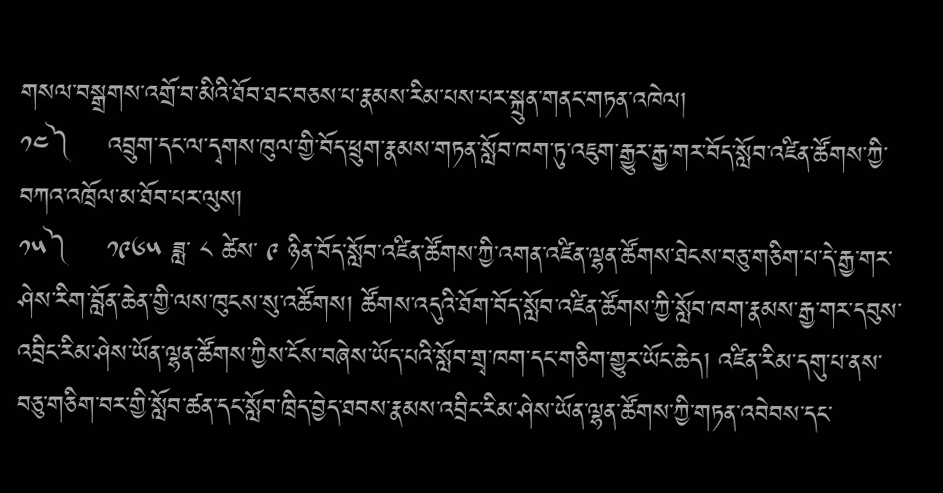གསལ་བསྒྲགས་འགྲོ་བ་མིའི་ཐོབ་ཐང་བཅས་པ་རྣམས་རིམ་པས་པར་སྐྲུན་གནང་གཏན་འཁེལ།
༡༤༽    འབྲུག་དང་ལ་དྭགས་ཁུལ་གྱི་བོད་ཕྲུག་རྣམས་གཏན་སློབ་ཁག་ཏུ་འཇུག་རྒྱུར་རྒྱ་གར་བོད་སློབ་འཛིན་ཚོགས་ཀྱི་བཀའ་འཁྲོལ་མ་ཐོབ་པར་ལུས།
༡༥༽    ༡༩༦༥ ཟླ་ ༨ ཚེས་ ༩ ཉིན་བོད་སློབ་འཛིན་ཚོགས་ཀྱི་འགན་འཛིན་ལྷན་ཚོགས་ཐེངས་བཅུ་གཅིག་པ་དེ་རྒྱ་གར་ཤེས་རིག་བློན་ཆེན་གྱི་ལས་ཁུངས་སུ་འཚོགས། ཚོགས་འདུའི་ཐོག་བོད་སློབ་འཛིན་ཚོགས་ཀྱི་སློབ་ཁག་རྣམས་རྒྱ་གར་དབུས་འབྲིང་རིམ་ཤེས་ཡོན་ལྷན་ཚོགས་ཀྱིས་ངོས་བཞེས་ཡོད་པའི་སློབ་གྲྭ་ཁག་དང་གཅིག་གྱུར་ཡོང་ཆེད། འཛིན་རིམ་དགུ་པ་ནས་བཅུ་གཅིག་བར་གྱི་སློབ་ཚན་དང་སློབ་ཁྲིད་བྱེད་ཐབས་རྣམས་འབྲིང་རིམ་ཤེས་ཡོན་ལྷན་ཚོགས་ཀྱི་གཏན་འབེབས་དང་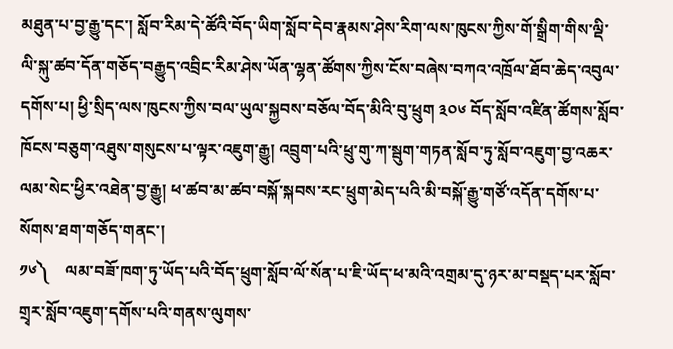མཐུན་པ་བྱ་རྒྱུ་དང་། སློབ་རིམ་དེ་ཚོའི་བོད་ཡིག་སློབ་དེབ་རྣམས་ཤེས་རིག་ལས་ཁུངས་ཀྱིས་གོ་སྒྲིག་གིས་ལྡི་ལི་སྐུ་ཚབ་དོན་གཅོད་བརྒྱུད་འབྲིང་རིམ་ཤེས་ཡོན་ལྷན་ཚོགས་ཀྱིས་ངོས་བཞེས་བཀའ་འཁྲོལ་ཐོབ་ཆེད་འབུལ་དགོས་པ། ཕྱི་སྲིད་ལས་ཁུངས་ཀྱིས་བལ་ཡུལ་སྐྱབས་བཅོལ་བོད་མིའི་བུ་ཕྲུག ༣༠༦ བོད་སློབ་འཛིན་ཚོགས་སློབ་ཁོངས་བཅུག་འཐུས་གསུངས་པ་ལྟར་འཇུག་རྒྱུ། འབྲུག་པའི་ཕྲུ་གུ་ཀ་སྦུག་གཏན་སློབ་ཏུ་སློབ་འཇུག་བྱ་འཆར་ལམ་སེང་ཕྱིར་འཐེན་བྱ་རྒྱུ། ཕ་ཚབ་མ་ཚབ་བསྐོ་སྐབས་རང་ཕྲུག་མེད་པའི་མི་བསྐོ་རྒྱུ་གཙོ་འདོན་དགོས་པ་སོགས་ཐག་གཅོད་གནང་།
༡༦༽    ལམ་བཟོ་ཁག་ཏུ་ཡོད་པའི་བོད་ཕྲུག་སློབ་ལོ་སོན་པ་ཇི་ཡོད་ཕ་མའི་འགྲམ་དུ་ཉར་མ་བསྡད་པར་སློབ་གྲྭར་སློབ་འཇུག་དགོས་པའི་གནས་ལུགས་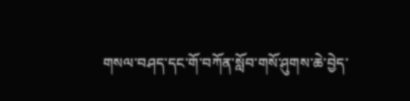གསལ་བཤད་དང་གོ་བཀོན་སློབ་གསོ་ཤུགས་ཆེ་བྱེད་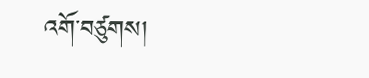འགོ་བཙུགས།